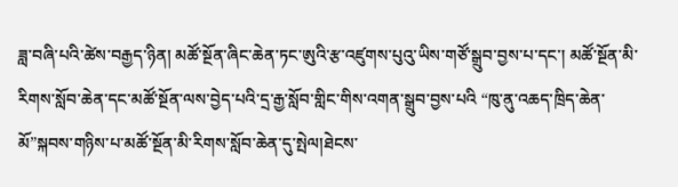ཟླ་བཞི་པའི་ཚེས་བརྒྱད་ཉིན། མཚོ་སྔོན་ཞིང་ཆེན་ཏང་ཨུའི་རྩ་འཛུགས་པུའུ་ཡིས་གཙོ་སྒྲུབ་བྱས་པ་དང་། མཚོ་སྔོན་མི་རིགས་སློབ་ཆེན་དང་མཚོ་སྔོན་ལས་བྱེད་པའི་དྲ་རྒྱ་སློབ་གླིང་གིས་འགན་སྒྲུབ་བྱས་པའི “ཁུ་ནུ་འཆད་ཁྲིད་ཆེན་མོ”སྐབས་གཉིས་པ་མཚོ་སྔོན་མི་རིགས་སློབ་ཆེན་དུ་སྤེལ།ཐེངས་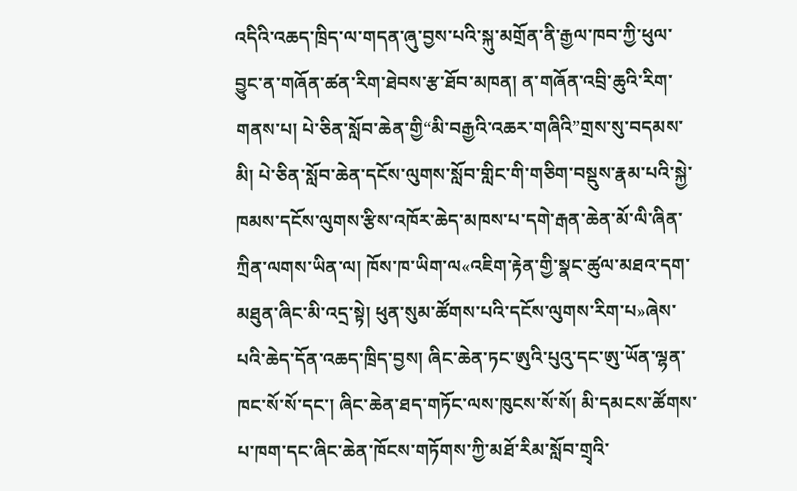འདིའི་འཆད་ཁྲིད་ལ་གདན་ཞུ་བྱས་པའི་སྐུ་མགྲོན་ནི་རྒྱལ་ཁབ་ཀྱི་ཕུལ་བྱུང་ན་གཞོན་ཚན་རིག་ཐེབས་རྩ་ཐོབ་མཁན། ན་གཞོན་འབྲི་ཆུའི་རིག་གནས་པ། པེ་ཅིན་སློབ་ཆེན་གྱི“མི་བརྒྱའི་འཆར་གཞིའི”གྲས་སུ་བདམས་མི། པེ་ཅིན་སློབ་ཆེན་དངོས་ལུགས་སློབ་གླིང་གི་གཅིག་བསྡུས་རྣམ་པའི་སྐྱེ་ཁམས་དངོས་ལུགས་རྩིས་འཁོར་ཆེད་མཁས་པ་དགེ་རྒན་ཆེན་མོ་ལི་ཞིན་ཀྲིན་ལགས་ཡིན་ལ། ཁོས་ཁ་ཡིག་ལ«འཇིག་རྟེན་གྱི་སྣང་ཚུལ་མཐའ་དག་མཐུན་ཞིང་མི་འདྲ་སྟེ། ཕུན་སུམ་ཚོགས་པའི་དངོས་ལུགས་རིག་པ»ཞེས་པའི་ཆེད་དོན་འཆད་ཁྲིད་བྱས། ཞིང་ཆེན་ཏང་ཨུའི་པུའུ་དང་ཨུ་ཡོན་ལྷན་ཁང་སོ་སོ་དང་། ཞིང་ཆེན་ཐད་གཏོང་ལས་ཁུངས་སོ་སོ། མི་དམངས་ཚོགས་པ་ཁག་དང་ཞིང་ཆེན་ཁོངས་གཏོགས་ཀྱི་མཐོ་རིམ་སློབ་གྲྭའི་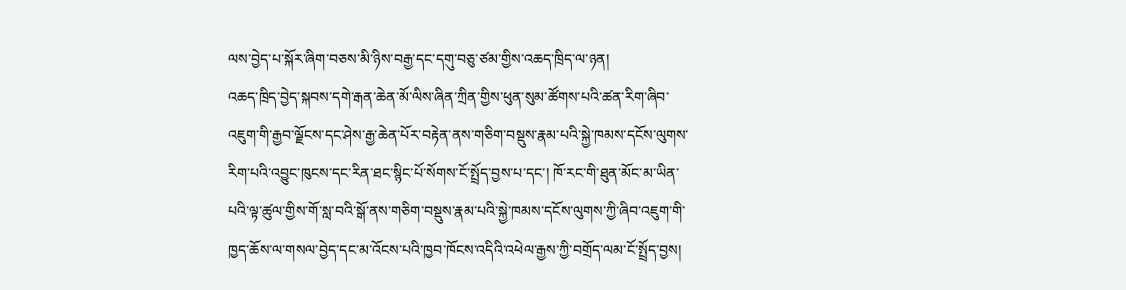ལས་བྱེད་པ་སྐོར་ཞིག་བཅས་མི་ཉིས་བརྒྱ་དང་དགུ་བཅུ་ཙམ་གྱིས་འཆད་ཁྲིད་ལ་ཉན།
འཆད་ཁྲིད་བྱེད་སྐབས་དགེ་རྒན་ཆེན་མོ་ལིས་ཞིན་ཀྲིན་གྱིས་ཕུན་སུམ་ཚོགས་པའི་ཚན་རིག་ཞིབ་འཇུག་གི་རྒྱབ་ལྗོངས་དང་ཤེས་རྒྱ་ཆེན་པོར་བརྟེན་ནས་གཅིག་བསྡུས་རྣམ་པའི་སྐྱེ་ཁམས་དངོས་ལུགས་རིག་པའི་འབྱུང་ཁུངས་དང་རིན་ཐང་སྙིང་པོ་སོགས་ངོ་སྤྲོད་བྱས་པ་དང་། ཁོ་རང་གི་ཐུན་མོང་མ་ཡིན་པའི་ལྟ་ཚུལ་གྱིས་གོ་སླ་བའི་སྒོ་ནས་གཅིག་བསྡུས་རྣམ་པའི་སྐྱེ་ཁམས་དངོས་ལུགས་ཀྱི་ཞིབ་འཇུག་གི་ཁྱད་ཆོས་ལ་གསལ་བྱེད་དང་མ་འོངས་པའི་ཁྱབ་ཁོངས་འདིའི་འཕེལ་རྒྱས་ཀྱི་བགྲོད་ལམ་ངོ་སྤྲོད་བྱས།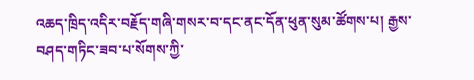འཆད་ཁྲིད་འདིར་བརྗོད་གཞི་གསར་བ་དང་ནང་དོན་ཕུན་སུམ་ཚོགས་པ། རྒྱས་བཤད་གཏིང་ཟབ་པ་སོགས་ཀྱི་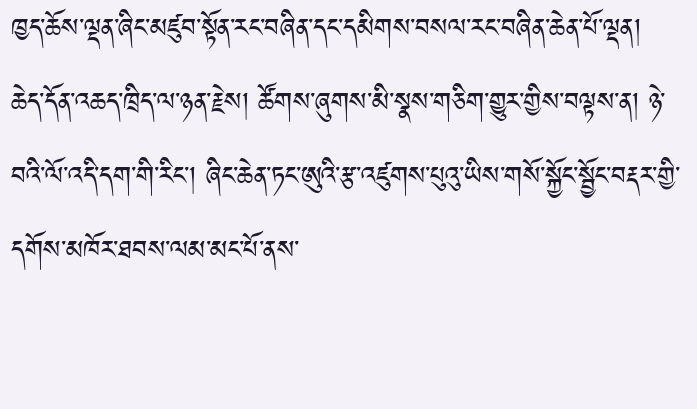ཁྱད་ཆོས་ལྡན་ཞིང་མཛུབ་སྟོན་རང་བཞིན་དང་དམིགས་བསལ་རང་བཞིན་ཆེན་པོ་ལྡན། ཆེད་དོན་འཆད་ཁྲིད་ལ་ཉན་རྗེས། ཚོགས་ཞུགས་མི་སྣས་གཅིག་གྱུར་གྱིས་བལྟས་ན། ཉེ་བའི་ལོ་འདི་དག་གི་རིང་། ཞིང་ཆེན་ཏང་ཨུའི་རྩ་འཛུགས་པུའུ་ཡིས་གསོ་སྐྱོང་སྦྱོང་བརྡར་གྱི་དགོས་མཁོར་ཐབས་ལམ་མང་པོ་ནས་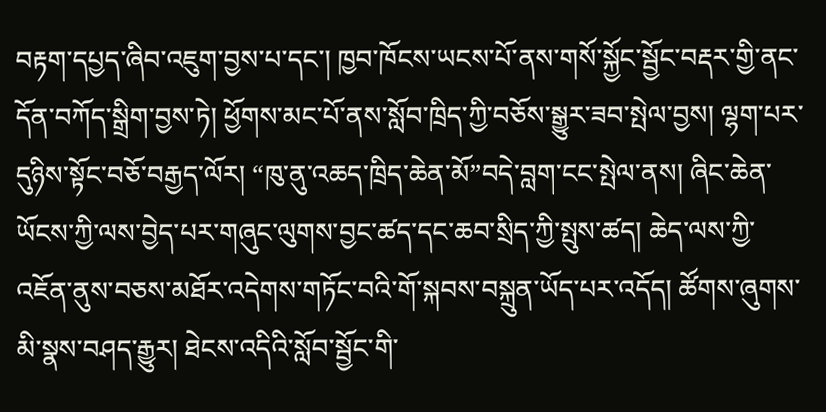བརྟག་དཔྱད་ཞིབ་འཇུག་བྱས་པ་དང་། ཁྱབ་ཁོངས་ཡངས་པོ་ནས་གསོ་སྐྱོང་སྦྱོང་བརྡར་གྱི་ནང་དོན་བཀོད་སྒྲིག་བྱས་ཏེ། ཕྱོགས་མང་པོ་ནས་སློབ་ཁྲིད་ཀྱི་བཅོས་སྒྱུར་ཟབ་སྤེལ་བྱས། ལྷག་པར་དུཉིས་སྟོང་བཅོ་བརྒྱད་ལོར། “ཁུ་ནུ་འཆད་ཁྲིད་ཆེན་མོ”བདེ་བླག་ངང་སྤེལ་ནས། ཞིང་ཆེན་ཡོངས་ཀྱི་ལས་བྱེད་པར་གཞུང་ལུགས་བྱང་ཚད་དང་ཆབ་སྲིད་ཀྱི་སྤུས་ཚད། ཆེད་ལས་ཀྱི་འཇོན་ནུས་བཅས་མཐོར་འདེགས་གཏོང་བའི་གོ་སྐབས་བསྐྲུན་ཡོད་པར་འདོད། ཚོགས་ཞུགས་མི་སྣས་བཤད་རྒྱུར། ཐེངས་འདིའི་སློབ་སྦྱོང་གི་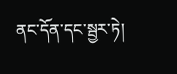ནང་དོན་དང་སྦྱར་ཏེ།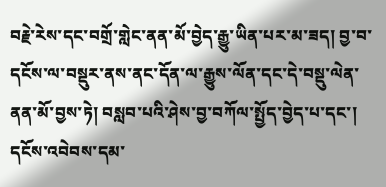བརྗེ་རེས་དང་བགྲོ་གླེང་ནན་མོ་བྱེད་རྒྱུ་ཡིན་པར་མ་ཟད། བྱ་བ་དངོས་ལ་བསྡུར་ནས་ནང་དོན་ལ་རྒྱུས་ལོན་དང་དེ་བསྡུ་ལེན་ནན་མོ་བྱས་ཏེ། བསླབ་པའི་ཤེས་བྱ་བཀོལ་སྤྱོད་བྱེད་པ་དང་། དངོས་འབེབས་དམ་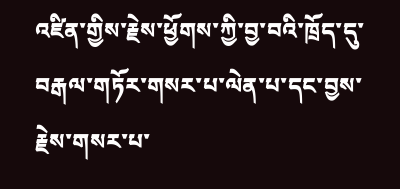འཛིན་གྱིས་རྗེས་ཕྱོགས་ཀྱི་བྱ་བའི་ཁྲོད་དུ་བརྒལ་གཏོར་གསར་པ་ལེན་པ་དང་བྱས་རྗེས་གསར་པ་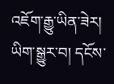འཇོག་རྒྱུ་ཡིན་ཟེར།
ཡིག་སྒྱུར་བ། དངོས་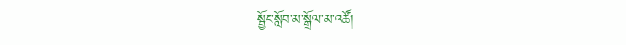སྦྱོང་སློབ་མ་སྒྲོལ་མ་འཚོ།